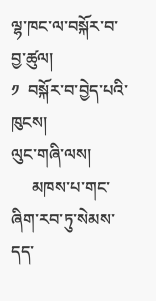ལྷ་ཁང་ལ་བསྐོར་བ་བྱ་ཚུལ།
༡  བསྐོར་བ་བྱེད་པའི་ཁུངས།
ལུང་གཞི་ལས།
     མཁས་པ་གང་ཞིག་རབ་ཏུ་སེམས་དད་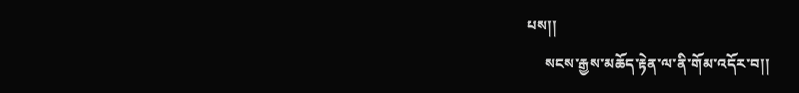པས།།
     སངས་རྒྱས་མཆོད་རྟེན་ལ་ནི་གོམ་འདོར་བ།།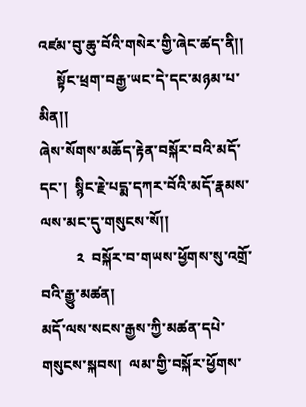འཛམ་བུ་ཆུ་བོའི་གསེར་གྱི་ཞེང་ཚད་ནི།།
     སྟོང་ཕྲག་བརྒྱ་ཡང་དེ་དང་མཉམ་པ་མིན།།
ཞེས་སོགས་མཆོད་རྟེན་བསྐོར་བའི་མདོ་དང་།  སྙིང་རྗེ་པདྨ་དཀར་བོའི་མདོ་རྣམས་ལས་མང་དུ་གསུངས་སོ།།
          ༢  བསྐོར་བ་གཡས་ཕྱོགས་སུ་འགྲོ་བའི་རྒྱུ་མཚན།
མདོ་ལས་སངས་རྒྱས་ཀྱི་མཚན་དཔེ་གསུངས་སྐབས།  ལམ་གྱི་བསྐོར་ཕྱོགས་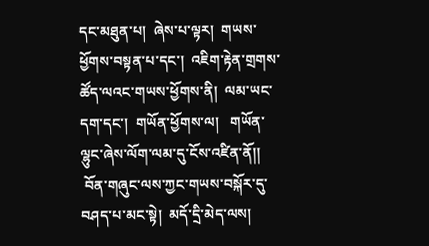དང་མཐུན་པ།  ཞེས་པ་ལྟར།  གཡས་ཕྱོགས་བསྟན་པ་དང་།  འཇིག་རྟེན་གྲགས་ཚོད་ལའང་གཡས་ཕྱོགས་ནི།  ལམ་ཡང་དག་དང་།  གཡོན་ཕྱོགས་ལ།   གཡོན་ལྷུང་ཞེས་ལོག་ལམ་དུ་ངོས་འཛིན་ནོ།།
 བོན་གཞུང་ལས་ཀྱང་གཡས་བསྐོར་དུ་བཤད་པ་མང་སྟེ།  མདོ་དྲི་མེད་ལས།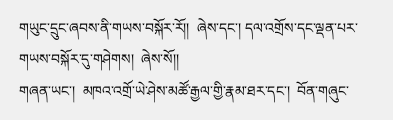གཡུང་དྲུང་ཞབས་ནི་གཡས་བསྐོར་རོ།།  ཞེས་དང་། དལ་འགྲོས་དང་ལྡན་པར་གཡས་བསྐོར་དུ་གཤེགས།  ཞེས་སོ།།
གཞན་ཡང་།  མཁའ་འགྲོ་ཡེ་ཤེས་མཚོ་རྒྱལ་གྱི་རྣམ་ཐར་དང་།  བོན་གཞུང་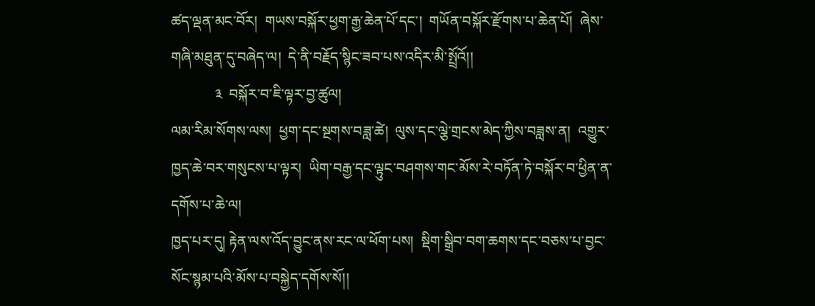ཚད་ལྡན་མང་བོར།  གཡས་བསྐོར་ཕྱག་རྒྱ་ཆེན་པོ་དང་།  གཡོན་བསྐོར་རྫོགས་པ་ཆེན་པོ།  ཞེས་གཞི་མཐུན་དུ་བཞེད་ལ།  དེ་ནི་བརྗོད་སྙིང་ཟབ་པས་འདིར་མི་སྤྲོའོ།།
            ༣  བསྐོར་བ་ཇི་ལྟར་བྱ་ཚུལ།
ལམ་རིམ་སོགས་ལས།  ཕྱག་དང་སྔགས་བཟླ་ཚེ།  ལུས་དང་ལྕེ་གྲངས་མེད་ཀྱིས་བཟླས་ན།  འགྱུར་ཁྱད་ཆེ་བར་གསུངས་པ་ལྟར།  ཡིག་བརྒྱ་དང་ལྟུང་བཤགས་གང་མོས་རེ་བཏོན་ཏེ་བསྐོར་བ་ཕྱིན་ན་དགོས་པ་ཆེ་ལ།
ཁྱད་པར་དུ། རྟེན་ལས་འོད་བྱུང་ནས་རང་ལ་ཕོག་པས།  སྡིག་སྒྲིབ་བག་ཆགས་དང་བཅས་པ་བྱང་སོང་སྙམ་པའི་མོས་པ་བསྐྱེད་དགོས་སོ།།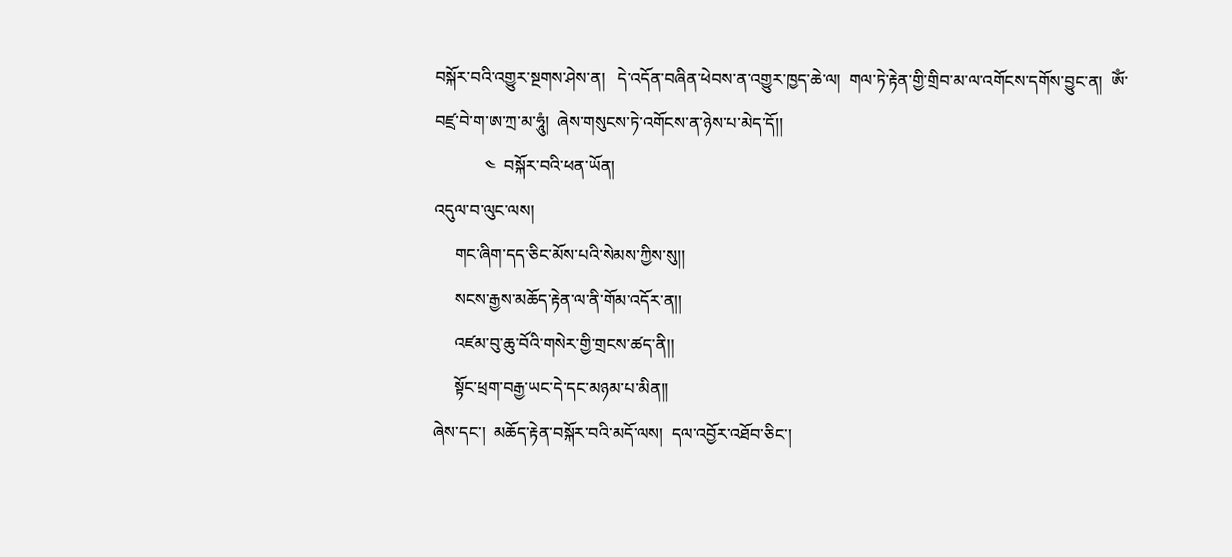བསྐོར་བའི་འགྱུར་སྔགས་ཤེས་ན།   དེ་འདོན་བཞིན་ཕེབས་ན་འགྱུར་ཁྱད་ཆེ་ལ།  གལ་ཏེ་རྟེན་གྱི་གྲིབ་མ་ལ་འགོངས་དགོས་བྱུང་ན།  ཨོཾ་བཛྲ་བེ་ག་ཨ་ཀྲ་མ་ཧཱུཾ།  ཞེས་གསུངས་ཏེ་འགོངས་ན་ཉེས་པ་མེད་དོ།།
            ༤  བསྐོར་བའི་ཕན་ཡོན།
འདུལ་བ་ལུང་ལས།
     གང་ཞིག་དད་ཅིང་མོས་པའི་སེམས་ཀྱིས་སུ།།
     སངས་རྒྱས་མཆོད་རྟེན་ལ་ནི་གོམ་འདོར་ན།།
     འཛམ་བུ་ཆུ་བོའི་གསེར་གྱི་གྲངས་ཚད་ནི།།
     སྟོང་ཕྲག་བརྒྱ་ཡང་དེ་དང་མཉམ་པ་མིན།།
ཞེས་དང་།  མཆོད་རྟེན་བསྐོར་བའི་མདོ་ལས།  དལ་འབྱོར་འཐོབ་ཅིང་།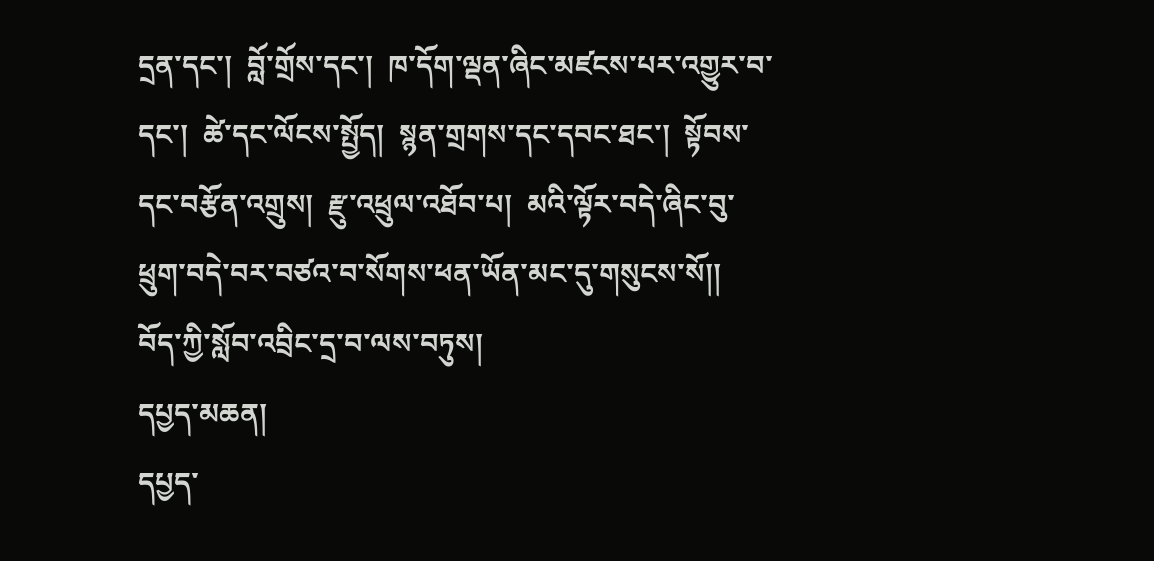དྲན་དང་།  བློ་གྲོས་དང་།  ཁ་དོག་ལྡན་ཞིང་མཛངས་པར་འགྱུར་བ་དང་།  ཚེ་དང་ལོངས་སྤྱོད།  སྙན་གྲགས་དང་དབང་ཐང་།  སྟོབས་དང་བརྩོན་འགྲུས།  རྫུ་འཕྲུལ་འཐོབ་པ།  མའི་ལྟོར་བདེ་ཞིང་བུ་ཕྲུག་བདེ་བར་བཙའ་བ་སོགས་ཕན་ཡོན་མང་དུ་གསུངས་སོ།།
བོད་ཀྱི་སློབ་འབྲིང་དྲ་བ་ལས་བཏུས།
དཔྱད་མཆན།
དཔྱད་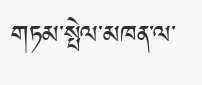གཏམ་སྤེལ་མཁན་ལ་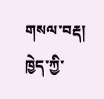གསལ་བརྡ།
ཁྱེད་ཀྱི་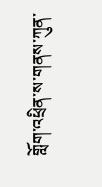གློག་འཕྲིན་ས་གནས་ཀུན་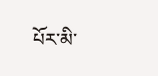པོར་མི་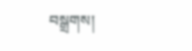བསྒྲགས།